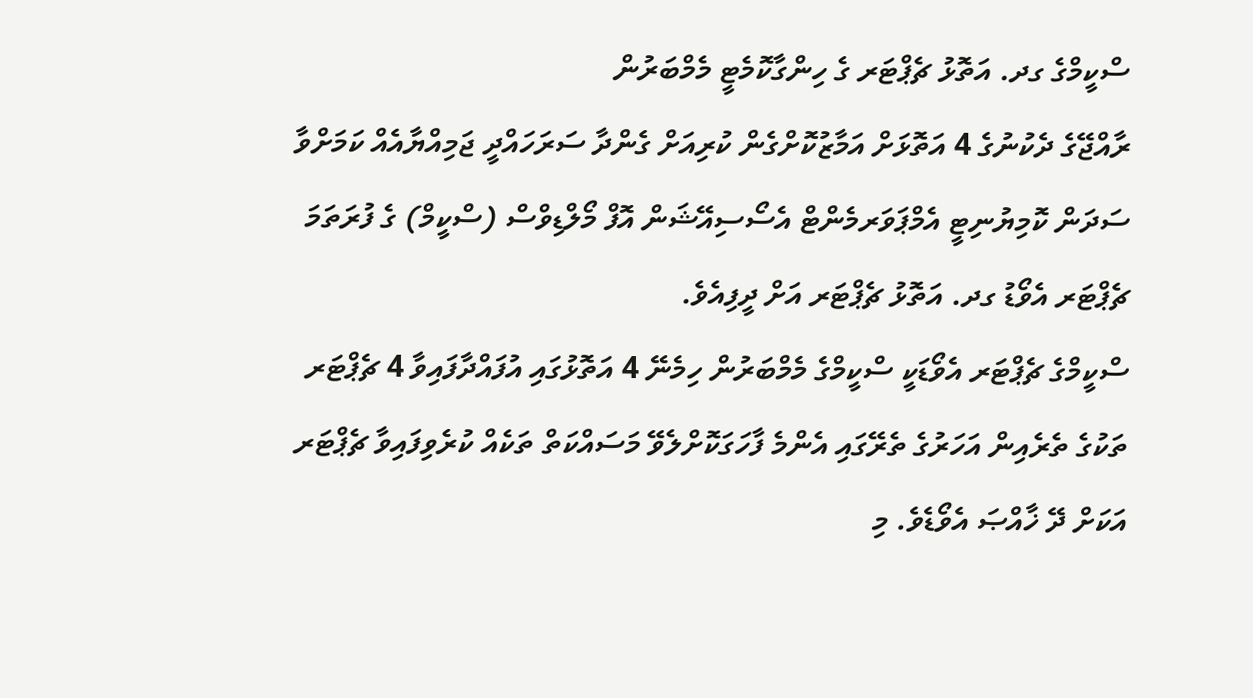ސްކީމްގެ ގދ. އަތޮޅު ޗެޕްޓަރ ގެ ހިންގާކޮމެޓީ މެމްބަރުން
ރާއްޖޭގެ ދެކުނުގެ 4 އަތޮޅަށް އަމާޒުކޮށްގެން ކުރިއަށް ގެންދާ ސަރަހައްދީ ޖަމިއްޔާއެއް ކަމަށްވާ ސަދަން ކޮމިޔުނިޓީ އެމްޕަވަރމެންޓް އެސޯސިއޭޝަން އޮފް މޯލްޑިވްސް (ސްކީމް) ގެ ފުރަތަމަ ޗެޕްޓަރ އެވޯޑު ގދ. އަތޮޅު ޗެޕްޓަރ އަށް ދީފިއެވެ.
ސްކީމްގެ ޗެޕްޓަރ އެވޯޑަކީ ސްކީމްގެ މެމްބަރުން ހިމެނޭ 4 އަތޮޅުގައި އުފައްދާފައިވާ 4 ޗެޕްޓަރ ތަކުގެ ތެރެއިން އަހަރުގެ ތެރޭގައި އެންމެ ފާހަގަކޮށްލެވޭ މަސައްކަތް ތަކެއް ކުރެވިފައިވާ ޗެޕްޓަރ އަކަށް ދޭ ޚާއްޞަ އެވޯޑެވެ. މި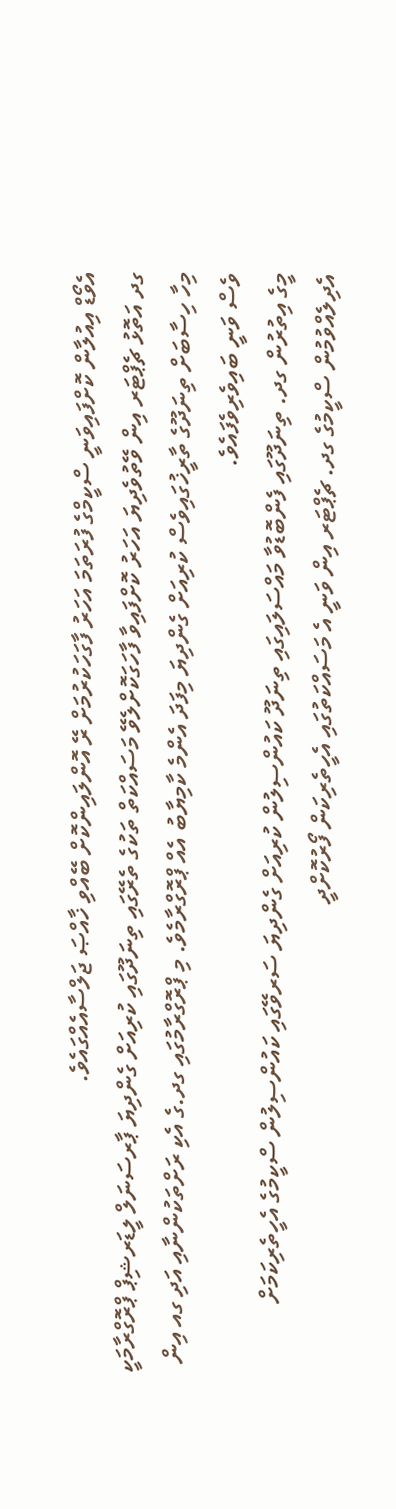އެވޯޑް އިއުލާން ކޮށްފައިވަނީ ސްކީމްގެ ފުރަތަމަ އަހަރު ފާގަހަކުރުމަށް ރޭ އޮންލައިންކޮށް ބޭއްވި ޚާއްޞަ ޖަލްސާއެއްގައެވެ.
ގދ އަތޮޅު ޗެޕްޓަރ އިން ވޭތުވެދިޔަ އަހަރު ކޮށްފައިވާ ފާހަގަކޮށްލެވޭ މަސައްކަތް ތަކުގެ ތެރޭގައި ތިނަދޫގައި ކުރިއަށް ގެންދިޔަ ޕާރސަނަލް ލީޑަރޝިޕް ޕްރޮގްރާމަކީ މިހާ ހިސާބަށް ތިނަދޫގެ ތާރީޚުގައިވެސް ކުރިއަށް ގެންދިޔަ މިފަދަ އެންމެ ކާމިޔާބު އެއް ޕްރޮގްރާމެވެ. މި ޕްރޮގްރާމުގައި ގދ.ގެ އެކި ރަށްތަކުންނާއި އަދި ގއ އިން ވެސް ވަނީ ބައިވެރިވެފައެވެ.
މީގެ އިތުރުން ގދ. ތިނަދޫގައި ފެންބޮޑުވާ މައްސަލައިގައި ތިނަދޫ ކައުންސިލުން ކުރިއަށް ގެންދިޔަ ސަރވޭގައި ކައުންސިލުން ސްކީމުގެ އެހީތެރިކަމަށް އެދިލެއްވުމުން ސްކީމުގެ ގދ. ޗެޕްޓަރ އިން ވަނީ އެ މަސައްކަތުގައި އެހީތެރިކަން ފޯރުކޮށްދީ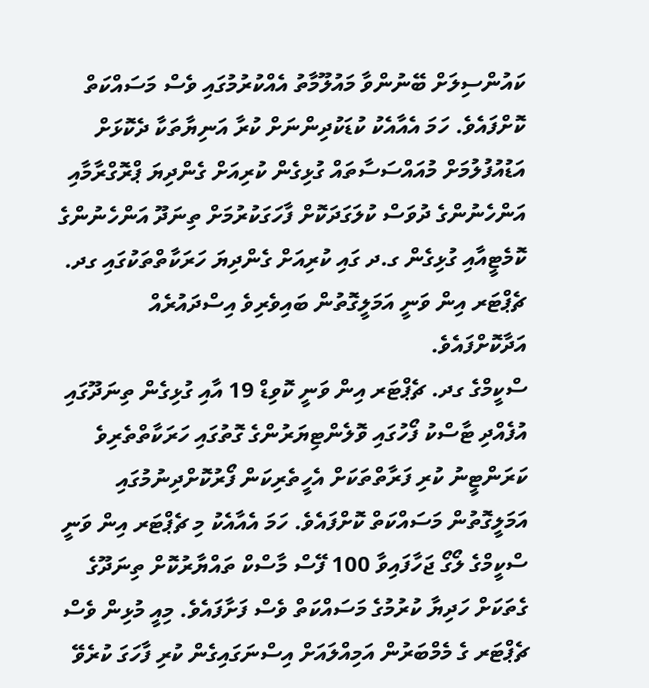ކައުންސިލަށް ބޭނުންވާ މައުލޫމާތު އެއްކުރުމުގައި ވެސް މަސައްކަތް ކޮށްފައެވެ. ހަމަ އެއާއެކު ކުޑަކުދިންނަށް ކުރާ އަނިޔާތަކާ ދެކޮޅަށް އަޑުއުފުލުމަށް މުއައްސަސާތައް ގުޅިގެން ކުރިއަށް ގެންދިޔަ ޕްރޮގްރާމާއި އަންހެނުންގެ ދުވަސް ކުލަގަދަކޮށް ފާހަގަކުރުމަށް ތިނަދޫ އަންހެނުންގެ ކޮމެޓީއާއި ގުޅިގެން ގ.ދ ގައި ކުރިއަށް ގެންދިޔަ ހަރަކާތްތަކުގައި ގދ. ޗެޕްޓަރ އިން ވަނީ އަމަލީގޮތުން ބައިވެރިވެ އިސްދައުރެއް އަދާކޮށްފައެވެ.
ސްކީމްގެ ގދ. ޗެޕްޓަރ އިން ވަނީ ކޮވިޑް 19 އާއި ގުޅިގެން ތިނަދޫގައި އުފެއްދި ޓާސްކު ފޯހުގައި ވޮލެންޓިޔަރުންގެ ގޮތުގައި ހަރަކާތްތެރިވެ ކަރަންޓީނު ކުރި ފަރާތްތަކަށް އެހީތެރިކަން ފޯރުކޮށްދިނުމުގައި އަމަލީގޮތުން މަސައްކަތް ކޮށްފައެވެ. ހަމަ އެއާއެކު މި ޗެޕްޓަރ އިން ވަނީ ސްކީމްގެ ލޯގޯ ޖަހާފައިވާ 100 ފޭސް މާސްކް ތައްޔާރުކޮށް ތިނަދޫގެ ގެތަކަށް ހަދިޔާ ކުރުމުގެ މަސައްކަތް ވެސް ފަށާފައެވެ. މިއީ މުޅިން ވެސް ޗެޕްޓަރ ގެ މެމްބަރުން އަމިއްލައަށް އިސްނަގައިގެން ކުރި ފާހަގަ ކުރެވޭ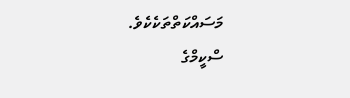މަސައްކަތްތަކެކެވެ.
ސްކީމްގެ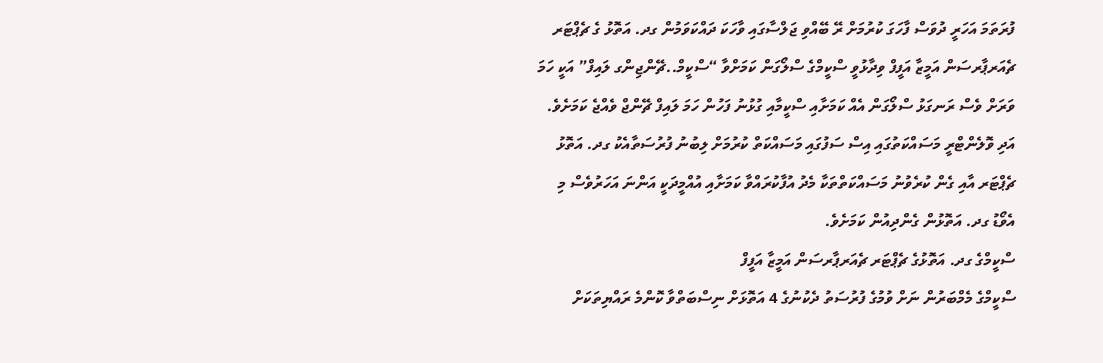ފުރަތަމަ އަހަރީ ދުވަސް ފާހަގަ ކުރުމަށް ރޭ ބޭއްވި ޖަލްސާގައި ވާހަކަ ދައްކަވަމުން ގދ. އަތޮޅު ގެ ޗެޕްޓަރ ޗެއަރޕާރސަން އަމީޒާ އަފީފް ވިދާޅުވީ ސްކީމްގެ ސްލޯގަން ކަމަށްވާ “ސްކީމް..ޗޭންޖިންގ ލައިފް” އަކީ ހަމަ ވަރަށް ވެސް ރަނގަޅު ސްލޯގަން އެއް ކަމަށާއި ސްކީމާއި ގުޅުނު ފަހުން ހަމަ ލައިފް ޗޭންޖް ވެއްޖެ ކަމަށެވެ. އަދި ވޮލެންޓްރީ މަސައްކަތުގައި އިސް ސަފުގައި މަސައްކަތް ކުރުމަށް ލިބުނު ފުރުސަތާއެކު ގދ. އަތޮޅު ޗެޕްޓަރ އާއި ގެން ކުރެވުނު މަސައްކަތްތަކާ މެދު އުފާކުރައްވާ ކަމަށާއި އުއްމީދަކީ އަންނަ އަހަރުވެސް މި އެވޯޑު ގދ. އަތޮޅުން ގެންދިއުން ކަމަށެވެ.
ސްކީމްގެ ގދ. އަތޮޅުގެ ޗެޕްޓަރ ޗެއަރޕާރސަން އަމީޒާ އަފީފް
ސްކީމްގެ މެމްބަރުން ނަށް ވުމުގެ ފުރުސަތު ދެކުނުގެ 4 އަތޮޅަށް ނިސްބަތްވާ ކޮންމެ ރައްޔިތަކަށް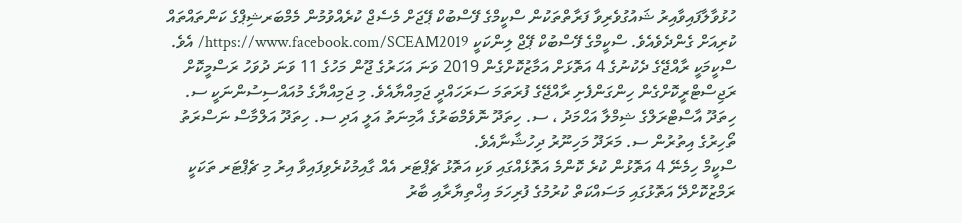ހުޅުވާލާފައިވާއިރު ޝައުގުވެރިވާ ފަރާތްތަކުން ސްކީމްގެ ފޭސްބުކް ޕޭޖަށް މެސެޖް ކުރެއްވުމުން މެމްބަރޝިޕްގެ ކަންތައްތައް ކުރިއަށް ގެންދެވެއެވެ. ސްކީމްގެ ފޭސްބުކް ޕޭޖް ލިންކަކީ https://www.facebook.com/SCEAM2019/ އެވެ.
ސްކީމަކީ ރާއްޖޭގެ ދެކުނުގެ 4 އަތޮޅަށް އަމާޒުކޮށްގެން 2019 ވަނަ އަހަރުގެ ޖޫން މަހުގެ 11 ވަނަ ދުވަހު ރަސްމީކޮށް ރަޖިސްޓްރީކޮށްގެން ހިންގަންފެށި ރާއްޖޭގެ ފުރަތަމަ ސަރަހައްދީ ޖަމިއްޔާއެވެ. މި ޖަމިއްޔާގެ މުއައްސިސުންނަކީ ސ. ހިތަދޫ އާސްޓްރަލްގެ ޝިމްލާ އަޙްމަދު ، ސ. ހިތަދޫ ނޮވެމްބަރުގެ އާމިނަތު އަލީ އަދި ސ. ހިތަދޫ އަލްމާސް ނަސްރަތު ތޯހިރުގެ އިތުރުން ސ. މަރަދޫ މަހިނޫރު ދިހުޝާނާއެވެ.
ސްކީމް ހިމެނޭ 4 އަތޮޅުން ކުރެ ކޮންމެ އަތޮޅެއްގައި ވަކި އަތޮޅު ޗެޕްޓަރ އެއް ގާއިމުކުރެވިފައިވާ އިރު މި ޗެޕްޓަރ ތަކަކީ ރަމްޒުކޮށްދޭ އަތޮޅުގައި މަސައްކަތް ކުރުމުގެ ފުރިހަމަ އިޚްތިޔާރާއި ބާރު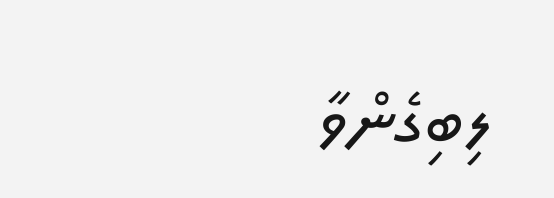ލިބިގެންވާ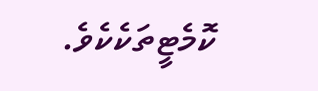ކޮމެޓީތަކެކެވެ.